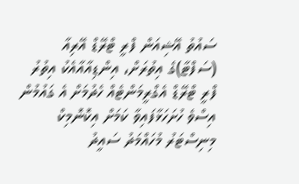ސައުތު އޭޝިއަން ފްރީ ޓްރޭޑް އޭރިއާ (ސަފްޓާ)ގެ އިތުރަށް، އިންޑިއާއާއެކު އިތުރު ފްރީ ޓްރޭޑް އެގްރީމަންޓެއް ހެދުމަށް އެ ގައުމުން އިސްވެ ހުށަހަޅާފައިވާ ކަމަށް އިކޮނޮމިކް މިނިސްޓަރު މުހައްމަދު ސައީދު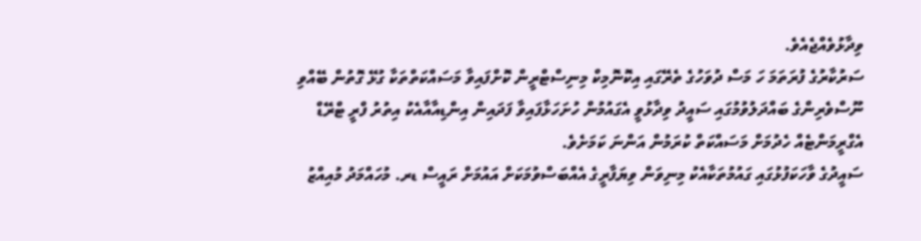ވިދާޅުވެއްޖެއެވެ.
ސަރުކާރުގެ ފުރަތަމަ ހަ މަސް ދުވަހުގެ ތެރޭގައި އިކޮނޮމިކް މިނިސްޓްރީން ކޮށްފައިވާ މަސައްކަތްތަކާ ގުޅޭ ގޮތުން ބޭއްވި ނޫސްވެރިންގެ ބައްދަލުވުމުގައި ސައީދު ވިދާޅުވީ އެގައުމުން ހުށަހަޅާފައިވާ ފަދައިން އިންޑިއާއާއެކު އިތުރު ފްރީ ޓްރޭޑް އެގްރީމަންޓެއް ހެދުމަށް މަސައްކަތް ކުރަމުން އަންނަ ކަމަށެވެ.
ސައީދުގެ ވާހަކަފުޅުގައި ގައުމުތަކާއެކު މިނިވަން ވިޔަފާރީގެ އެއްބަސްވުމަކަށް އައުމަށް ރައީސް ޑރ. މުހައްމަދު މުއިއްޒު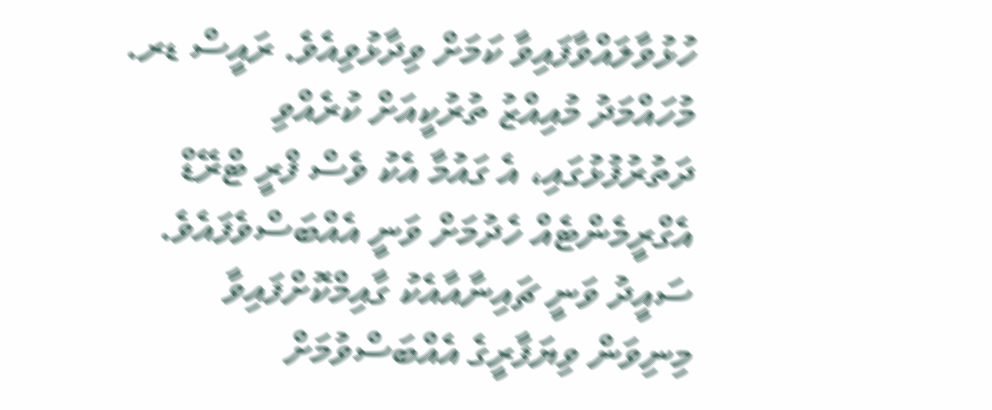ހުޅުވާލައްވާފައިވާ ކަމަށް ވިދާޅުވިއެވެ. ރައީސް ޑރ. މުހައްމަދު މުއިއްޒު ތުރުކީއަށް ކުރެއްވި ދަތުރުފުޅުގައި، އެ ގައުމާ އެކު ވެސް ފްރީ ޓްރޭޑް އެގްރީމެންޓެއް ހެދުމަށް ވަނީ އެއްބަސްވެފައެވެ.
ސައީދު ވަނީ ޗައިނާއާއެކު ގާއިމްކޮށްފައިވާ މިނިވަން ވިޔަފާރީގެ އެއްބަސްވުމަށް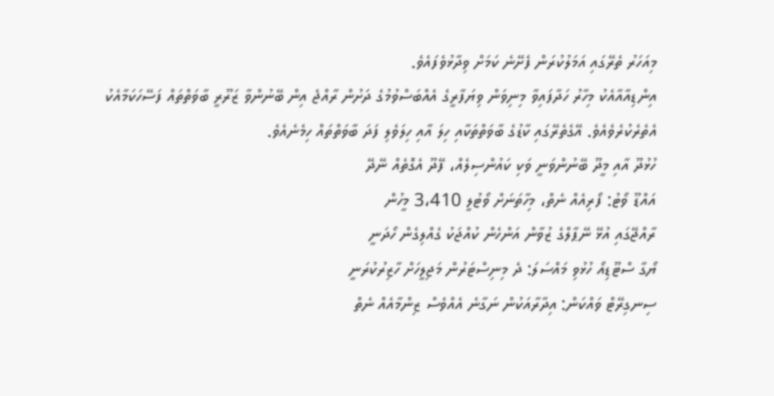މިއަހަރު ތެރޭގައި އަމަލުކުރަން ފެށޭނެ ކަމަށް ވިދާޅުވެފައެވެ.
އިންޑިއާއާއެކު މިހާރު ހަދާފައިވާ މިނިވަން ވިޔަފާރީގެ އެއްބަސްވުމުގެ ދަށުން ރާއްޖެ އިން ބޭނުންވާ ޒަރޫރީ ބާވަތްތައް ފަސޭހަކަމާއެކު އެތެރެކުރެވެއެވެ. އޭގެތެރޭގައި ކާޑުގެ ބާވަތްތަކާއި ހިލަ އާއި ހިލަވެލި ފަދަ ބާވަތްތައް ހިމެނެއެވެ.
ހުޅުދޫ އާއި މީދޫ ބޭނުންވަނީ ވަކި ކައުންސިލެއް، ފޭދޫ އެގޮތެއް ނޭދޭ
އައްޑޫ ވޯޓު: ފޯރިއެއް ނެތް، މިހާތަނަށް ވޯޓުލީ 3،410 މީހުން
ރާއްޖޭގައި އުޅޭ ނޭޕާލްގެ ޒުވާން އަންހެން ކުއްޖަކު ގެއްލިގެން ހޯދަނީ
ޔޯގާ ސްޓޫޑިއޯ ހުޅުވި މައްސަލަ: ދެ މިނިސްޓަރުން މަޖިލީހަށް ހާޒިރުކުރަނީ
ސިނގިރޭޓް ވައްކަން: އިދާރާއަކުން ނަގާނެ އެއްވެސް ޒިންމާއެއް ނެތް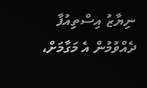ނިޔާޒު އިސްތިއުފާ ދެއްވުމުން އެ މަގާމަށް،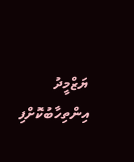ޔަޒްމީދު އިންތިހާބުކޮށްފި